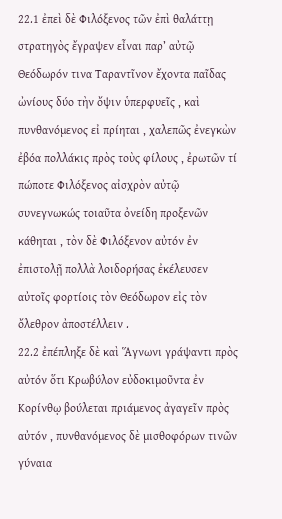22.1 ἐπεὶ δὲ Φιλόξενος τῶν ἐπὶ θαλάττῃ στρατηγὸς ἔγραψεν εἶναι παρ’ αὐτῷ Θεόδωρόν τινα Ταραντῖνον ἔχοντα παῖδας ὠνίους δύο τὴν ὄψιν ὑπερφυεῖς , καὶ πυνθανόμενος εἰ πρίηται , χαλεπῶς ἐνεγκὼν ἐβόα πολλάκις πρὸς τοὺς φίλους , ἐρωτῶν τί πώποτε Φιλόξενος αἰσχρὸν αὐτῷ συνεγνωκώς τοιαῦτα ὀνείδη προξενῶν κάθηται , τὸν δὲ Φιλόξενον αὐτόν ἐν ἐπιστολῇ πολλὰ λοιδορήσας ἐκέλευσεν αὐτοῖς φορτίοις τὸν Θεόδωρον εἰς τὸν ὄλεθρον ἀποστέλλειν .
22.2 ἐπέπληξε δὲ καὶ Ἅγνωνι γράψαντι πρὸς αὐτόν ὅτι Κρωβύλον εὐδοκιμοῦντα ἐν Κορίνθῳ βούλεται πριάμενος ἀγαγεῖν πρὸς αὐτόν , πυνθανόμενος δὲ μισθοφόρων τινῶν γύναια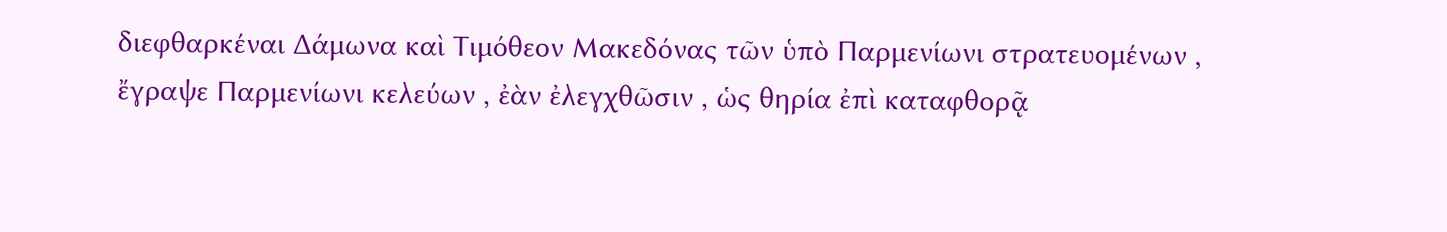διεφθαρκέναι Δάμωνα καὶ Τιμόθεον Μακεδόνας τῶν ὑπὸ Παρμενίωνι στρατευομένων , ἔγραψε Παρμενίωνι κελεύων , ἐὰν ἐλεγχθῶσιν , ὡς θηρία ἐπὶ καταφθορᾷ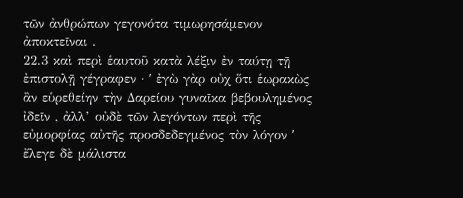τῶν ἀνθρώπων γεγονότα τιμωρησάμενον ἀποκτεῖναι .
22.3 καὶ περὶ ἑαυτοῦ κατὰ λέξιν ἐν ταύτῃ τῇ ἐπιστολῇ γέγραφεν · ʹ ἐγὼ γὰρ οὐχ ὅτι ἑωρακὼς ἂν εὑρεθείην τὴν Δαρείου γυναῖκα βεβουλημένος ἰδεῖν , ἀλλ’ οὐδὲ τῶν λεγόντων περὶ τῆς εὐμορφίας αὐτῆς προσδεδεγμένος τὸν λόγον ʹ ἔλεγε δὲ μάλιστα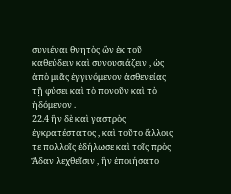συνιέναι θνητὸς ὢν ἐκ τοῦ καθεύδειν καὶ συνουσιάζειν , ὡς ἀπὸ μιᾶς ἐγγινόμενον ἀσθενείας τῇ φύσει καὶ τὸ πονοῦν καὶ τὸ ἡδόμενον .
22.4 ἢν δὲ καὶ γαστρὸς ἐγκρατέστατος , καὶ τοῦτο ἄλλοις τε πολλοῖς ἐδήλωσε καὶ τοῖς πρὸς Ἄδαν λεχθεῖσιν , ἣν ἐποιήσατο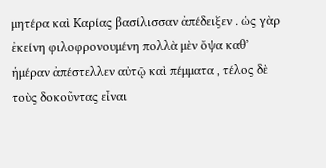μητέρα καὶ Καρίας βασίλισσαν ἀπέδειξεν . ὡς γὰρ ἐκείνη φιλοφρονουμένη πολλὰ μὲν ὄψα καθ’ ἡμέραν ἀπέστελλεν αὐτῷ καὶ πέμματα , τέλος δὲ τοὺς δοκοῦντας εἶναι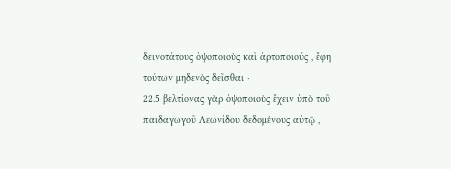δεινοτάτους ὀψοποιοὺς καὶ ἀρτοποιούς , ἔφη τούτων μηδενὸς δεῖσθαι ·
22.5 βελτίονας γὰρ ὀψοποιοὺς ἔχειν ὑπὸ τοῦ παιδαγωγοῦ Λεωνίδου δεδομένους αὐτῷ ,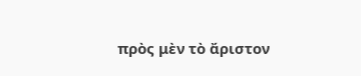πρὸς μὲν τὸ ἄριστον